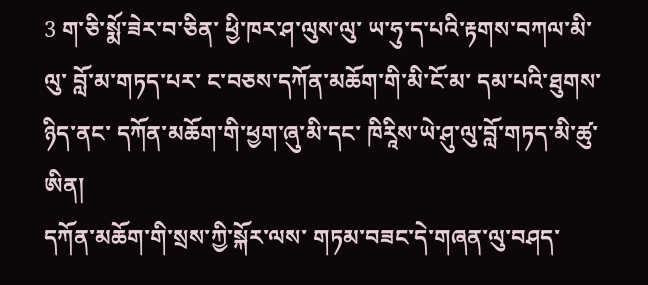3 ག་ཅི་སྨོ་ཟེར་བ་ཅིན་ ཕྱི་ཁར་ཤ་ལུས་ལུ་ ཡ་ཧུ་ད་པའི་རྟགས་བཀལ་མི་ལུ་ བློ་མ་གཏད་པར་ ང་བཅས་དཀོན་མཆོག་གི་མི་ངོ་མ་ དམ་པའི་ཐུགས་ཉིད་ནང་ དཀོན་མཆོག་གི་ཕྱག་ཞུ་མི་དང་ ཁིརཱིས་ཡེ་ཤུ་ལུ་བློ་གཏད་མི་ཚུ་ཨིན།
དཀོན་མཆོག་གི་སྲས་ཀྱི་སྐོར་ལས་ གཏམ་བཟང་དེ་གཞན་ལུ་བཤད་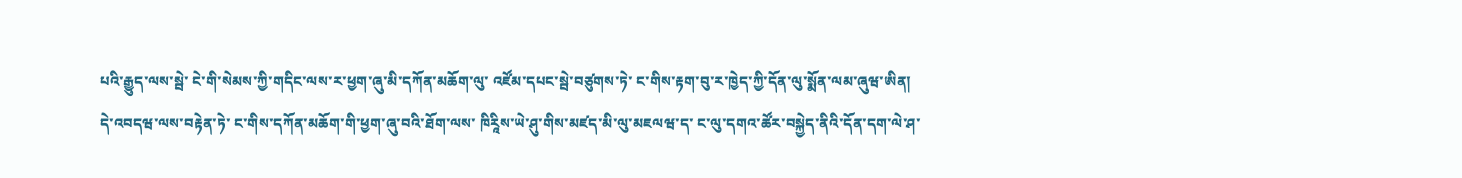པའི་རྒྱུད་ལས་སྦེ་ ངེ་གི་སེམས་ཀྱི་གདིང་ལས་ར་ཕྱག་ཞུ་མི་དཀོན་མཆོག་ལུ་ འཛོམ་དཔང་སྦེ་བཙུགས་ཏེ་ ང་གིས་རྟག་བུ་ར་ཁྱེད་ཀྱི་དོན་ལུ་སྨོན་ལམ་ཞུཝ་ཨིན།
དེ་འབདཝ་ལས་བརྟེན་ཏེ་ ང་གིས་དཀོན་མཆོག་གི་ཕྱག་ཞུ་བའི་ཐོག་ལས་ ཁིརཱིས་ཡེ་ཤུ་གིས་མཛད་མི་ལུ་མཇལཝ་ད་ ང་ལུ་དགའ་ཚོར་བསྐྱེད་ནིའི་དོན་དག་ལེ་ཤ་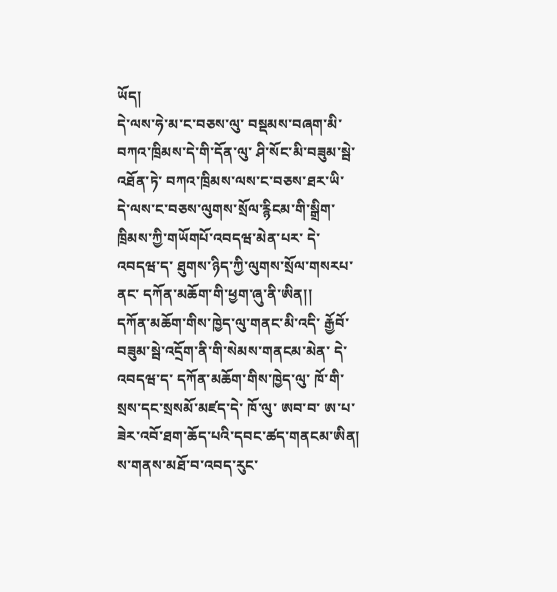ཡོད།
དེ་ལས་ཧེ་མ་ང་བཅས་ལུ་ བསྡམས་བཞག་མི་བཀའ་ཁྲིམས་དེ་གི་དོན་ལུ་ ཤི་སོང་མི་བཟུམ་སྦེ་འཐོན་ཏེ་ བཀའ་ཁྲིམས་ལས་ང་བཅས་ཐར་ཡི་ དེ་ལས་ང་བཅས་ལུགས་སྲོལ་རྙིངམ་གི་སྒྲིག་ཁྲིམས་ཀྱི་གཡོགཔོ་འབདཝ་མེན་པར་ དེ་འབདཝ་ད་ ཐུགས་ཉིད་ཀྱི་ལུགས་སྲོལ་གསརཔ་ནང་ དཀོན་མཆོག་གི་ཕྱག་ཞུ་ནི་ཨིན།།
དཀོན་མཆོག་གིས་ཁྱེད་ལུ་གནང་མི་འདི་ རྒྱོབོ་བཟུམ་སྦེ་འདྲོག་ནི་གི་སེམས་གནངམ་མེན་ དེ་འབདཝ་ད་ དཀོན་མཆོག་གིས་ཁྱེད་ལུ་ ཁོ་གི་སྲས་དང་སྲསམོ་མཛད་དེ་ ཁོ་ལུ་ ཨབ་བ་ ཨ་པ་ཟེར་འབོ་ཐག་ཆོད་པའི་དབང་ཚད་གནངམ་ཨིན།
ས་གནས་མཐོ་བ་འབད་རུང་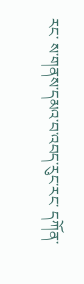རང་ ས་གནས་དམའ་བ་འབད་རུང་རང་ དཀོན་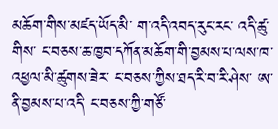མཆོག་གིས་མཛད་ཡོད་མི་ ག་འདི་འབད་རུང་རང་ འདི་ཚུ་གིས་ ང་བཅས་ཆ་ཁྱབ་དཀོན་མཆོག་གི་བྱམས་པ་ལས་ཁ་འཕྱལ་མི་ཚུགས་ཟེར་ ང་བཅས་ཀྱིས་ཐད་རི་བ་རི་ཤེས་ ཨ་ནི་བྱམས་པ་འདི་ ང་བཅས་ཀྱི་གཙོ་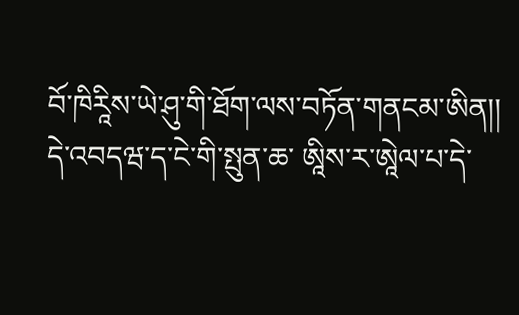བོ་ཁིརཱིས་ཡེ་ཤུ་གི་ཐོག་ལས་བཏོན་གནངམ་ཨིན།།
དེ་འབདཝ་ད་ངེ་གི་སྤུན་ཆ་ ཨཱིས་ར་ཨཱེལ་པ་དེ་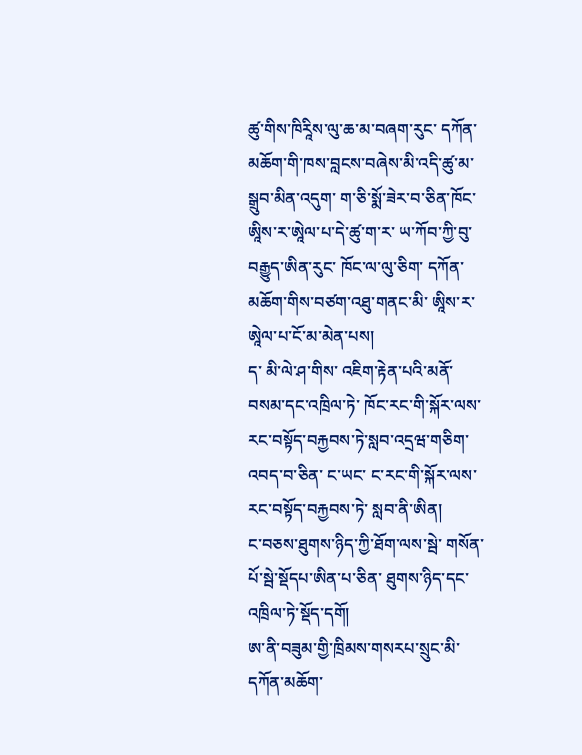ཚུ་གིས་ཁིརཱིས་ལུ་ཆ་མ་བཞག་རུང་ དཀོན་མཆོག་གི་ཁས་བླངས་བཞེས་མི་འདི་ཚུ་མ་སྒྲུབ་མིན་འདུག་ ག་ཅི་སྨོ་ཟེར་བ་ཅིན་ཁོང་ ཨཱིས་ར་ཨཱེལ་པ་དེ་ཚུ་ག་ར་ ཡ་ཀོབ་ཀྱི་བུ་བརྒྱུད་ཨིན་རུང་ ཁོང་ལ་ལུ་ཅིག་ དཀོན་མཆོག་གིས་བཙག་འཐུ་གནང་མི་ ཨཱིས་ར་ཨཱེལ་པ་ངོ་མ་མེན་པས།
ད་ མི་ལེ་ཤ་གིས་ འཇིག་རྟེན་པའི་མནོ་བསམ་དང་འཁྲིལ་ཏེ་ ཁོང་རང་གི་སྐོར་ལས་ རང་བསྟོད་བརྐྱབས་ཏེ་སླབ་འདྲཝ་གཅིག་འབད་བ་ཅིན་ ང་ཡང་ ང་རང་གི་སྐོར་ལས་ རང་བསྟོད་བརྐྱབས་ཏེ་ སླབ་ནི་ཨིན།
ང་བཅས་ཐུགས་ཉིད་ཀྱི་ཐོག་ལས་སྦེ་ གསོན་པོ་སྦེ་སྡོདཔ་ཨིན་པ་ཅིན་ ཐུགས་ཉིད་དང་འཁྲིལ་ཏེ་སྡོད་དགོ།
ཨ་ནི་བཟུམ་གྱི་ཁྲིམས་གསརཔ་སྲུང་མི་ དཀོན་མཆོག་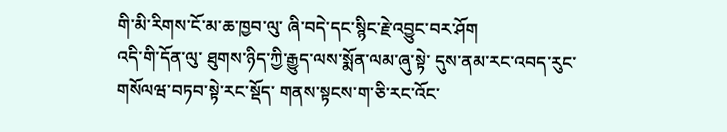གི་མི་རིགས་ངོ་མ་ཆ་ཁྱབ་ལུ་ ཞི་བདེ་དང་སྙིང་རྗེ་འབྱུང་བར་ཤོག
འདི་གི་དོན་ལུ་ ཐུགས་ཉིད་ཀྱི་རྒྱུད་ལས་སྨོན་ལམ་ཞུ་སྟེ་ དུས་ནམ་རང་འབད་རུང་ གསོལཝ་བཏབ་སྟེ་རང་སྡོད་ གནས་སྟངས་ག་ཅི་རང་འོང་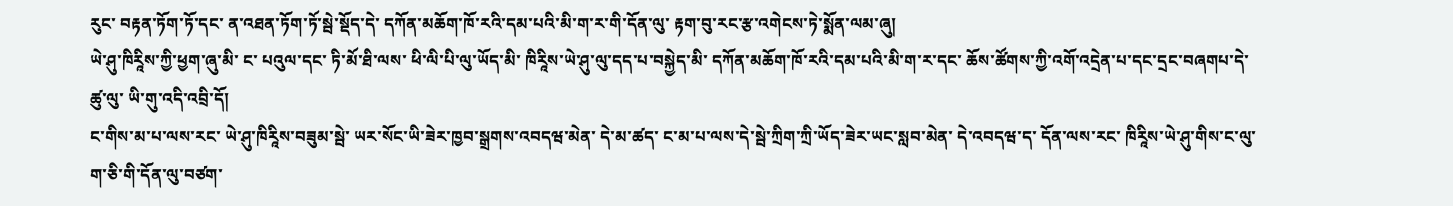རུང་ བརྟན་ཏོག་ཏོ་དང་ ན་འཐན་ཏོག་ཏོ་སྦེ་སྡོད་དེ་ དཀོན་མཆོག་ཁོ་རའི་དམ་པའི་མི་ག་ར་གི་དོན་ལུ་ རྟག་བུ་རང་རྩ་འགེངས་ཏེ་སྨོན་ལམ་ཞུ།
ཡེ་ཤུ་ཁིརཱིས་ཀྱི་ཕྱག་ཞུ་མི་ ང་ པའུལ་དང་ ཏི་མོ་ཐི་ལས་ ཕི་ལི་པི་ལུ་ཡོད་མི་ ཁིརཱིས་ཡེ་ཤུ་ལུ་དད་པ་བསྐྱེད་མི་ དཀོན་མཆོག་ཁོ་རའི་དམ་པའི་མི་ག་ར་དང་ ཆོས་ཚོགས་ཀྱི་འགོ་འདྲེན་པ་དང་དྲང་བཞགཔ་དེ་ཚུ་ལུ་ ཡི་གུ་འདི་འབྲི་དོ།
ང་གིས་མ་པ་ལས་རང་ ཡེ་ཤུ་ཁིརཱིས་བཟུམ་སྦེ་ ཡར་སོང་ཡི་ཟེར་ཁྱབ་སྒྲགས་འབདཝ་མེན་ དེ་མ་ཚད་ ང་མ་པ་ལས་དེ་སྦེ་ཀྲིག་ཀྲི་ཡོད་ཟེར་ཡང་སླབ་མེན་ དེ་འབདཝ་ད་ དོན་ལས་རང་ ཁིརཱིས་ཡེ་ཤུ་གིས་ང་ལུ་ ག་ཅི་གི་དོན་ལུ་བཙག་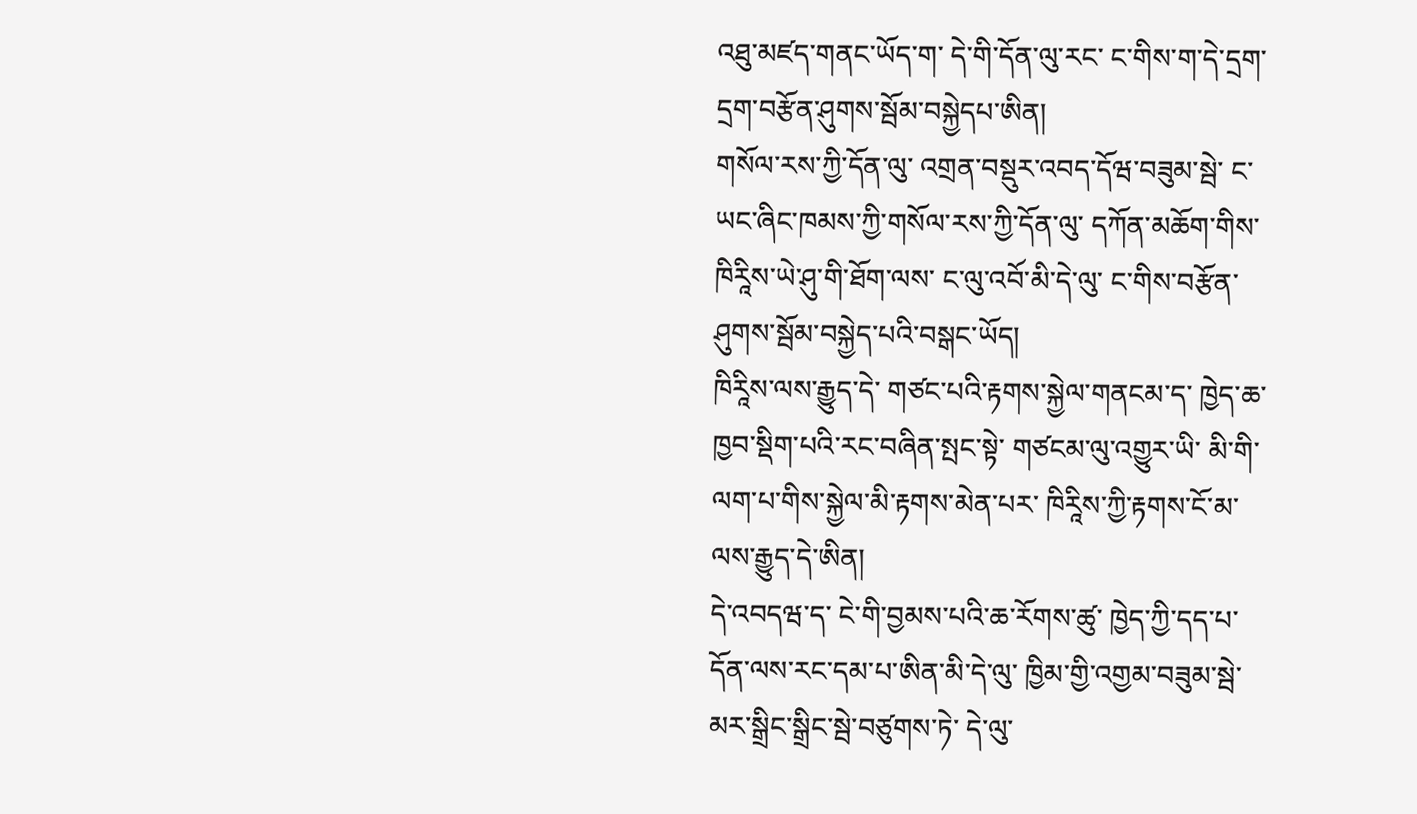འཐུ་མཛད་གནང་ཡོད་ག་ དེ་གི་དོན་ལུ་རང་ ང་གིས་ག་དེ་དྲག་དྲག་བརྩོན་ཤུགས་སྦོམ་བསྐྱེདཔ་ཨིན།
གསོལ་རས་ཀྱི་དོན་ལུ་ འགྲན་བསྡུར་འབད་དོཝ་བཟུམ་སྦེ་ ང་ཡང་ཞིང་ཁམས་ཀྱི་གསོལ་རས་ཀྱི་དོན་ལུ་ དཀོན་མཆོག་གིས་ ཁིརཱིས་ཡེ་ཤུ་གི་ཐོག་ལས་ ང་ལུ་འབོ་མི་དེ་ལུ་ ང་གིས་བརྩོན་ཤུགས་སྦོམ་བསྐྱེད་པའི་བསྒང་ཡོད།
ཁིརཱིས་ལས་རྒྱུད་དེ་ གཙང་པའི་རྟགས་སྐྱེལ་གནངམ་ད་ ཁྱེད་ཆ་ཁྱབ་སྡིག་པའི་རང་བཞིན་སྤང་སྟེ་ གཙངམ་ལུ་འགྱུར་ཡི་ མི་གི་ལག་པ་གིས་སྐྱེལ་མི་རྟགས་མེན་པར་ ཁིརཱིས་ཀྱི་རྟགས་ངོ་མ་ལས་རྒྱུད་དེ་ཨིན།
དེ་འབདཝ་ད་ ངེ་གི་བྱམས་པའི་ཆ་རོགས་ཚུ་ ཁྱེད་ཀྱི་དད་པ་ དོན་ལས་རང་དམ་པ་ཨིན་མི་དེ་ལུ་ ཁྱིམ་གྱི་འགྱམ་བཟུམ་སྦེ་ མར་སྒྲིང་སྒྲིང་སྦེ་བཙུགས་ཏེ་ དེ་ལུ་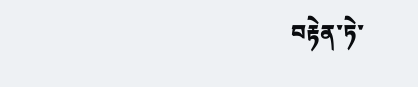བརྟེན་ཏེ་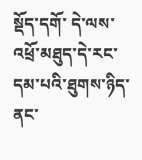སྡོད་དགོ་ དེ་ལས་འཕྲོ་མཐུད་དེ་རང་ དམ་པའི་ཐུགས་ཉིད་ནང་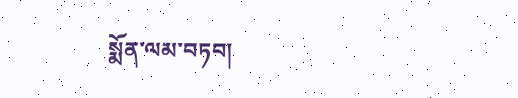སྨོན་ལམ་བཏབ།